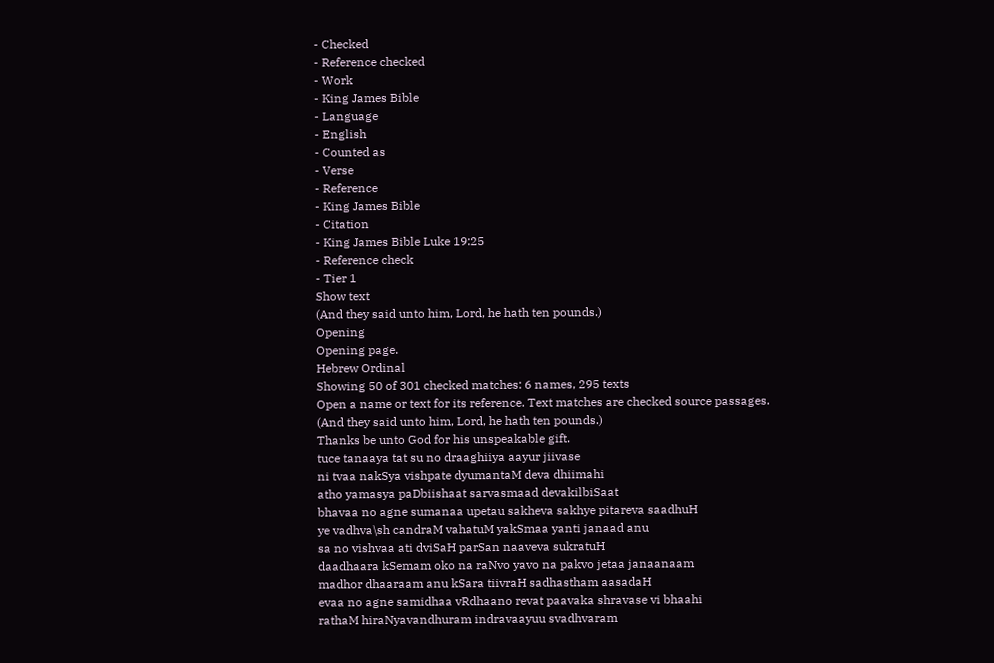- Checked
- Reference checked
- Work
- King James Bible
- Language
- English
- Counted as
- Verse
- Reference
- King James Bible
- Citation
- King James Bible Luke 19:25
- Reference check
- Tier 1
Show text
(And they said unto him, Lord, he hath ten pounds.)
Opening
Opening page.
Hebrew Ordinal
Showing 50 of 301 checked matches: 6 names, 295 texts
Open a name or text for its reference. Text matches are checked source passages.
(And they said unto him, Lord, he hath ten pounds.)
Thanks be unto God for his unspeakable gift.
tuce tanaaya tat su no draaghiiya aayur jiivase
ni tvaa nakSya vishpate dyumantaM deva dhiimahi
atho yamasya paDbiishaat sarvasmaad devakilbiSaat
bhavaa no agne sumanaa upetau sakheva sakhye pitareva saadhuH
ye vadhva\sh candraM vahatuM yakSmaa yanti janaad anu
sa no vishvaa ati dviSaH parSan naaveva sukratuH
daadhaara kSemam oko na raNvo yavo na pakvo jetaa janaanaam
madhor dhaaraam anu kSara tiivraH sadhastham aasadaH
evaa no agne samidhaa vRdhaano revat paavaka shravase vi bhaahi
rathaM hiraNyavandhuram indravaayuu svadhvaram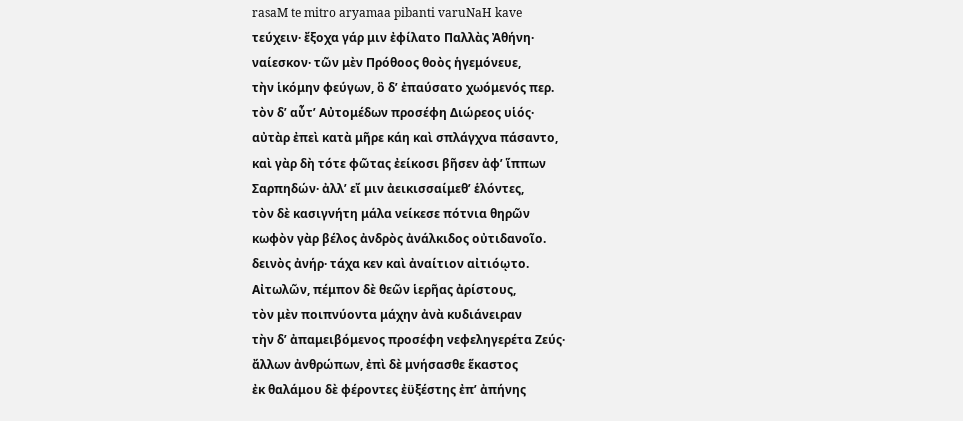rasaM te mitro aryamaa pibanti varuNaH kave
τεύχειν· ἔξοχα γάρ μιν ἐφίλατο Παλλὰς Ἀθήνη·
ναίεσκον· τῶν μὲν Πρόθοος θοὸς ἡγεμόνευε,
τὴν ἱκόμην φεύγων, ὃ δʼ ἐπαύσατο χωόμενός περ.
τὸν δʼ αὖτʼ Αὐτομέδων προσέφη Διώρεος υἱός·
αὐτὰρ ἐπεὶ κατὰ μῆρε κάη καὶ σπλάγχνα πάσαντο,
καὶ γὰρ δὴ τότε φῶτας ἐείκοσι βῆσεν ἀφʼ ἵππων
Σαρπηδών· ἀλλʼ εἴ μιν ἀεικισσαίμεθʼ ἑλόντες,
τὸν δὲ κασιγνήτη μάλα νείκεσε πότνια θηρῶν
κωφὸν γὰρ βέλος ἀνδρὸς ἀνάλκιδος οὐτιδανοῖο.
δεινὸς ἀνήρ· τάχα κεν καὶ ἀναίτιον αἰτιόῳτο.
Αἰτωλῶν, πέμπον δὲ θεῶν ἱερῆας ἀρίστους,
τὸν μὲν ποιπνύοντα μάχην ἀνὰ κυδιάνειραν
τὴν δʼ ἀπαμειβόμενος προσέφη νεφεληγερέτα Ζεύς·
ἄλλων ἀνθρώπων, ἐπὶ δὲ μνήσασθε ἕκαστος
ἐκ θαλάμου δὲ φέροντες ἐϋξέστης ἐπʼ ἀπήνης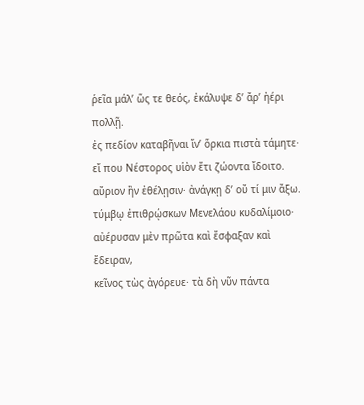ῥεῖα μάλʼ ὥς τε θεός, ἐκάλυψε δʼ ἄρʼ ἠέρι πολλῇ.
ἐς πεδίον καταβῆναι ἵνʼ ὅρκια πιστὰ τάμητε·
εἴ που Νέστορος υἱὸν ἔτι ζώοντα ἴδοιτο.
αὔριον ἢν ἐθέλῃσιν· ἀνάγκῃ δʼ οὔ τί μιν ἄξω.
τύμβῳ ἐπιθρῴσκων Μενελάου κυδαλίμοιο·
αὐέρυσαν μὲν πρῶτα καὶ ἔσφαξαν καὶ ἔδειραν,
κεῖνος τὼς ἀγόρευε· τὰ δὴ νῦν πάντα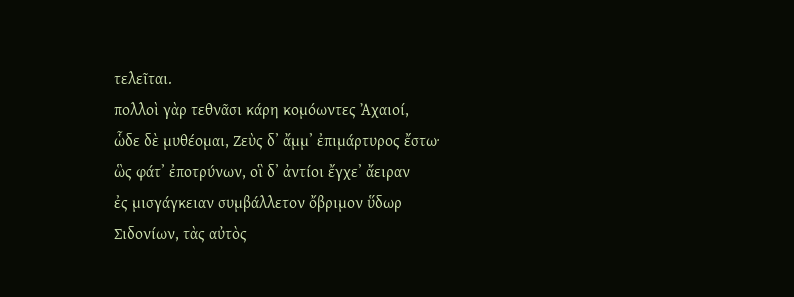τελεῖται.
πολλοὶ γὰρ τεθνᾶσι κάρη κομόωντες Ἀχαιοί,
ὧδε δὲ μυθέομαι, Ζεὺς δʼ ἄμμʼ ἐπιμάρτυρος ἔστω·
ὣς φάτʼ ἐποτρύνων, οἳ δʼ ἀντίοι ἔγχεʼ ἄειραν
ἐς μισγάγκειαν συμβάλλετον ὄβριμον ὕδωρ
Σιδονίων, τὰς αὐτὸς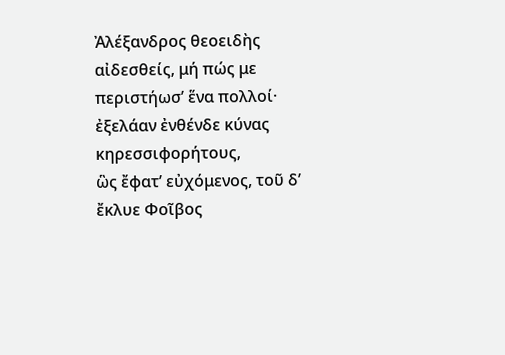Ἀλέξανδρος θεοειδὴς
αἰδεσθείς, μή πώς με περιστήωσʼ ἕνα πολλοί·
ἐξελάαν ἐνθένδε κύνας κηρεσσιφορήτους,
ὣς ἔφατʼ εὐχόμενος, τοῦ δʼ ἔκλυε Φοῖβος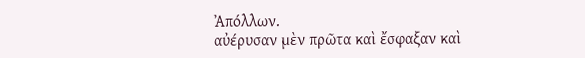Ἀπόλλων.
αὐέρυσαν μὲν πρῶτα καὶ ἔσφαξαν καὶ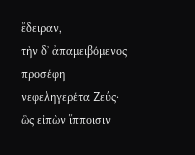ἔδειραν,
τὴν δʼ ἀπαμειβόμενος προσέφη νεφεληγερέτα Ζεύς·
ὣς εἰπὼν ἵπποισιν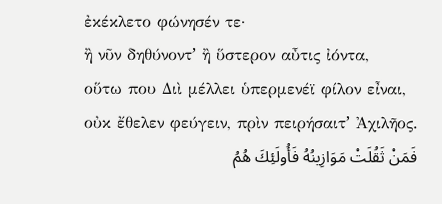ἐκέκλετο φώνησέν τε·
ἢ νῦν δηθύνοντʼ ἢ ὕστερον αὖτις ἰόντα,
οὕτω που Διὶ μέλλει ὑπερμενέϊ φίλον εἶναι,
οὐκ ἔθελεν φεύγειν, πρὶν πειρήσαιτʼ Ἀχιλῆος.
فَمَنْ ثَقُلَتْ مَوَازِينُهُ فَأُولَئِكَ هُمُ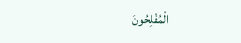الْمُفْلِحُونَ